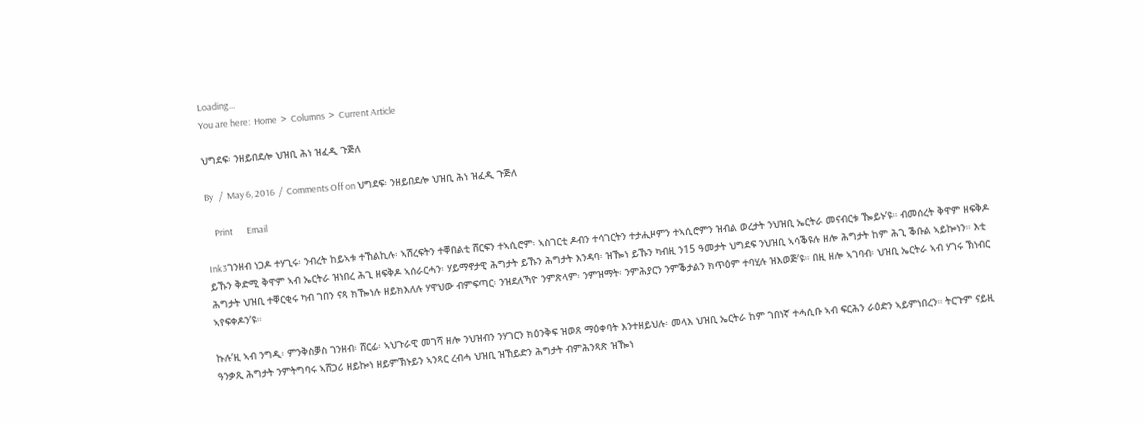Loading...
You are here:  Home  >  Columns  >  Current Article

ህግደፍ፡ ንዘይበደሎ ህዝቢ ሕነ ዝፈዲ ጉጅለ

By   /  May 6, 2016  /  Comments Off on ህግደፍ፡ ንዘይበደሎ ህዝቢ ሕነ ዝፈዲ ጉጅለ

    Print       Email

Ink3ገንዘብ ነጋዶ ተሃጊሩ፡ ንብረት ከይኣቱ ተኸልኪሉ፡ ኣሽረፍትን ተቐበልቲ ሸርፍን ተኣሲሮም፡ ኣስገርቲ ዶብን ተሳገርትን ተታሒዞምን ተኣሲሮምን ዝብል ወረታት ንህዝቢ ኤርትራ መናብርቱ ዀይኑ’ዩ። ብመሰረት ቅዋም ዘፍቅዶ ይኹን ቅድሚ ቅዋም ኣብ ኤርትራ ዝነበረ ሕጊ ዘፍቅዶ ኣሰራርሓን፡ ሃይማኖታዊ ሕግታት ይኹን ሕግታት እንዳባ፡ ዝዀነ ይኹን ካብዚ ን15 ዓመታት ህግደፍ ንህዝቢ ኣሳቕዩሉ ዘሎ ሕግታት ከም ሕጊ ቕቡል ኣይኰነን። እቲ ሕግታት ህዝቢ ተቐርቂሩ ካብ ገበን ናጻ ክዀነሉ ዘይክእለሉ ሃዋህው ብምፍጣር፡ ንዝደለኻዮ ንምጽላም፡ ንምዝማት፡ ንምሕያርን ንምቕታልን ክጥዕም ተባሂሉ ዝእወጅ’ዩ። በዚ ዘሎ ኣገባብ፡ ህዝቢ ኤርትራ ኣብ ሃገሩ ኽነብር ኣየፍቀዶን’ዩ።

ኩሉ’ዚ ኣብ ንግዲ፡ ምንቅስቓስ ገንዘብ፡ ሸርፊ፡ ኣህጉራዊ መገሻ ዘሎ ንህዝብን ንሃገርን ክዕንቅፍ ዝወጸ ማዕቀባት እንተዘይህሉ፡ መላእ ህዝቢ ኤርትራ ከም ገበነኛ ተሓሲቡ ኣብ ፍርሕን ራዕድን ኣይምነበረን። ትርጉም ናይዚ ዓንቃጺ ሕግታት ንምትግባሩ ኣሸጋሪ ዘይኰነ ዘይምኽኑይን ኣንጻር ረብሓ ህዝቢ ዝኸይድን ሕግታት ብምሕንጻጽ ዝዀነ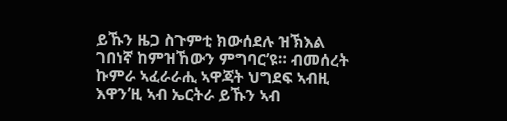ይኹን ዜጋ ስጉምቲ ክውሰደሉ ዝኽእል ገበነኛ ከምዝኸውን ምግባር’ዩ። ብመሰረት ኩምራ ኣፈራራሒ ኣዋጃት ህግደፍ ኣብዚ እዋን’ዚ ኣብ ኤርትራ ይኹን ኣብ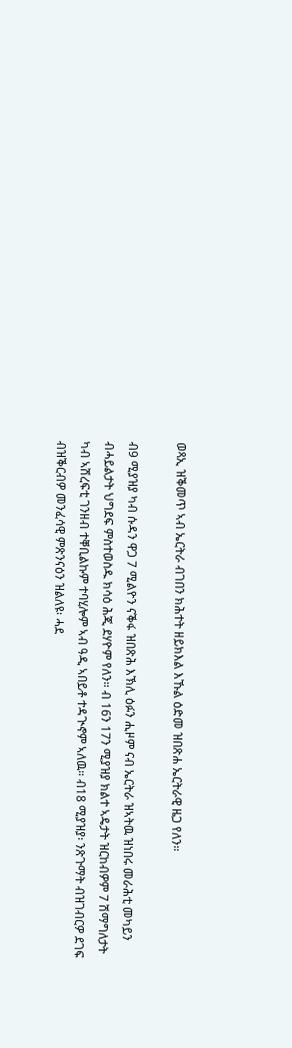ወጻኢ ዝቕመጥ ኣብ ኤርትራ ብገበን ክሕተት ዘይክእል እኹል ዕድመ ዝበጽሐ ኤርትራዊ ዜጋ የለን።

ብ9 ሚያዝያ ካብ ሱዳን ዋጋ 7 ሚልዮን ናቕፋ ዝበጽሕ እኽሊ ዕፉን ሒዞም ናብ ኤርትራ ዝኣትዉ ዝነበሩ መራሕቲ መካይን ብሓይልታት ህግደፍ ምስተወስዱ ክሳዕ ሕጂ ደሃዮም የለን። ብ 16ን 17ን ሚያዝያ ክልተ ኣዴታት ዝርከብዎም 7 ሽማግለታት ካብ ኣሽረፍቲ ገንዘብ ተቐቢልኩም ተባሂሎም ኣብ ዓዲ ኣበይቶ ተዳጒኖም ኣለዉ። ብ18 ሚያዝያ፡ ንጽጉማት ብዝገብርዎ ደገፍ ብዝቕርብዎ መንፈሳዊ ምጽንናዕን ዝልለዩ፡ ሓደ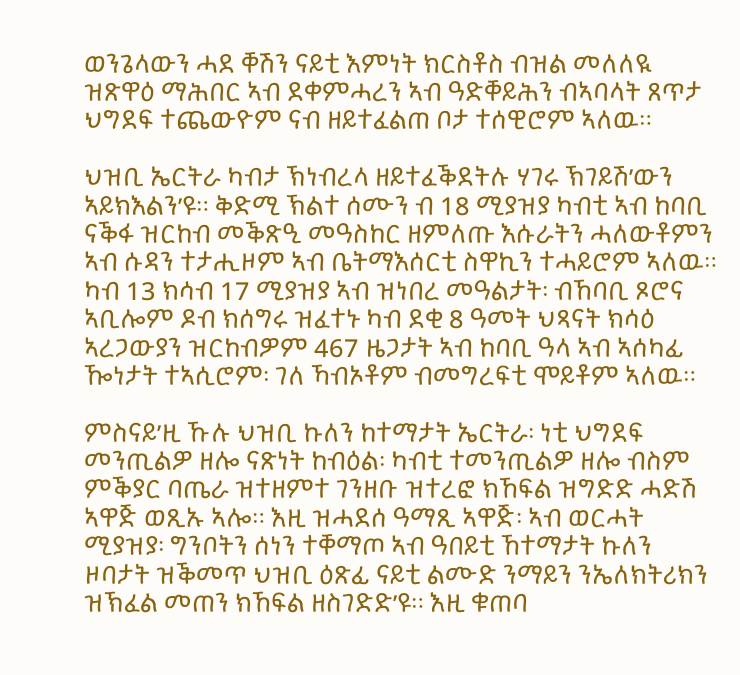ወንጌላውን ሓደ ቐሽን ናይቲ እምነት ክርስቶስ ብዝል መለለዪ ዝጽዋዕ ማሕበር ኣብ ደቀምሓረን ኣብ ዓድቐይሕን ብኣባላት ጸጥታ ህግደፍ ተጨውዮም ናብ ዘይተፈልጠ ቦታ ተሰዊሮም ኣለዉ።

ህዝቢ ኤርትራ ካብታ ኽነብረላ ዘይተፈቕደትሉ ሃገሩ ኽገይሽ’ውን ኣይክእልን’ዩ። ቅድሚ ኽልተ ሰሙን ብ 18 ሚያዝያ ካብቲ ኣብ ከባቢ ናቕፋ ዝርከብ መቕጽዒ መዓስከር ዘምለጡ እሱራትን ሓለውቶምን ኣብ ሱዳን ተታሒዞም ኣብ ቤትማእሰርቲ ስዋኪን ተሓይሮም ኣለዉ። ካብ 13 ክሳብ 17 ሚያዝያ ኣብ ዝነበረ መዓልታት፡ ብኸባቢ ጾሮና ኣቢሎም ዶብ ክሰግሩ ዝፈተኑ ካብ ደቂ 8 ዓመት ህጻናት ክሳዕ ኣረጋውያን ዝርከብዎም 467 ዜጋታት ኣብ ከባቢ ዓላ ኣብ ኣሰካፊ ዀነታት ተኣሲሮም፡ ገለ ኻብኦቶም ብመግረፍቲ ሞይቶም ኣለዉ።

ምስናይ’ዚ ኹሉ ህዝቢ ኩለን ከተማታት ኤርትራ፡ ነቲ ህግደፍ መንጢልዎ ዘሎ ናጽነት ከብዕል፡ ካብቲ ተመንጢልዎ ዘሎ ብስም ምቕያር ባጤራ ዝተዘምተ ገንዘቡ ዝተረፎ ክኸፍል ዝግድድ ሓድሽ ኣዋጅ ወጺኡ ኣሎ። እዚ ዝሓደሰ ዓማጺ ኣዋጅ፡ ኣብ ወርሓት ሚያዝያ፡ ግንቦትን ሰነን ተቐማጦ ኣብ ዓበይቲ ኸተማታት ኩለን ዞባታት ዝቕመጥ ህዝቢ ዕጽፊ ናይቲ ልሙድ ንማይን ንኤለክትሪክን ዝኽፈል መጠን ክኸፍል ዘስገድድ’ዩ። እዚ ቁጠባ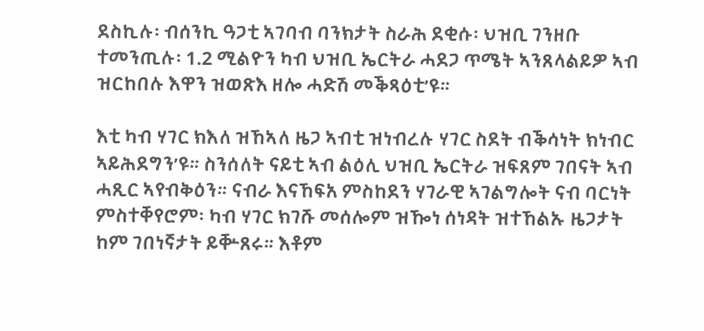ደስኪሉ፡ ብሰንኪ ዓጋቲ ኣገባብ ባንክታት ስራሕ ደቂሱ፡ ህዝቢ ገንዘቡ ተመንጢሉ፡ 1.2 ሚልዮን ካብ ህዝቢ ኤርትራ ሓደጋ ጥሜት ኣንጸላልይዎ ኣብ ዝርከበሉ እዋን ዝወጽእ ዘሎ ሓድሽ መቕጻዕቲ’ዩ።

እቲ ካብ ሃገር ክእለ ዝኸኣለ ዜጋ ኣብቲ ዝነብረሉ ሃገር ስደት ብቕሳነት ክነብር ኣይሕደግን’ዩ። ስንሰለት ናይቲ ኣብ ልዕሊ ህዝቢ ኤርትራ ዝፍጸም ገበናት ኣብ ሓጺር ኣየብቅዕን። ናብራ እናኸፍአ ምስከደን ሃገራዊ ኣገልግሎት ናብ ባርነት ምስተቐየሮም፡ ካብ ሃገር ክገሹ መሰሎም ዝዀነ ሰነዳት ዝተኸልኡ ዜጋታት ከም ገበነኛታት ይቝጸሩ። እቶም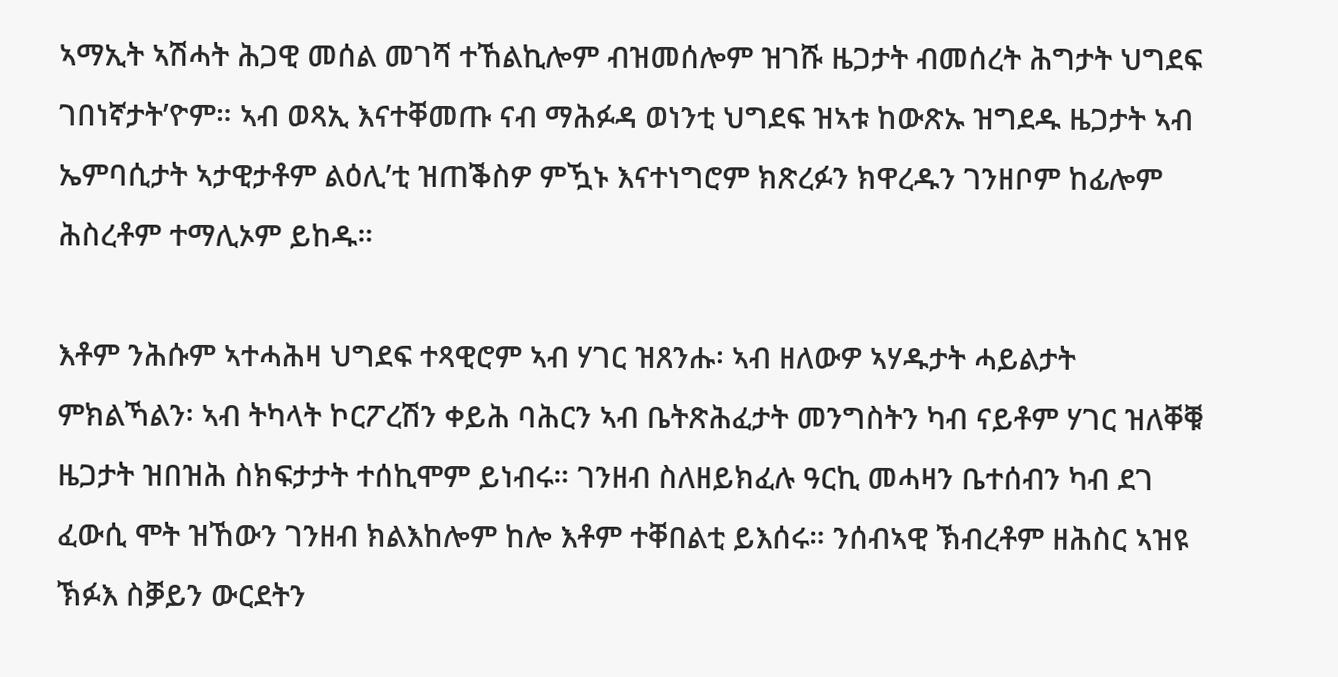ኣማኢት ኣሽሓት ሕጋዊ መሰል መገሻ ተኸልኪሎም ብዝመሰሎም ዝገሹ ዜጋታት ብመሰረት ሕግታት ህግደፍ ገበነኛታት’ዮም። ኣብ ወጻኢ እናተቐመጡ ናብ ማሕፉዳ ወነንቲ ህግደፍ ዝኣቱ ከውጽኡ ዝግደዱ ዜጋታት ኣብ ኤምባሲታት ኣታዊታቶም ልዕሊ’ቲ ዝጠቕስዎ ምዃኑ እናተነግሮም ክጽረፉን ክዋረዱን ገንዘቦም ከፊሎም ሕስረቶም ተማሊኦም ይከዱ።

እቶም ንሕሱም ኣተሓሕዛ ህግደፍ ተጻዊሮም ኣብ ሃገር ዝጸንሑ፡ ኣብ ዘለውዎ ኣሃዱታት ሓይልታት ምክልኻልን፡ ኣብ ትካላት ኮርፖረሽን ቀይሕ ባሕርን ኣብ ቤትጽሕፈታት መንግስትን ካብ ናይቶም ሃገር ዝለቐቑ ዜጋታት ዝበዝሕ ስክፍታታት ተሰኪሞም ይነብሩ። ገንዘብ ስለዘይክፈሉ ዓርኪ መሓዛን ቤተሰብን ካብ ደገ ፈውሲ ሞት ዝኸውን ገንዘብ ክልእከሎም ከሎ እቶም ተቐበልቲ ይእሰሩ። ንሰብኣዊ ኽብረቶም ዘሕስር ኣዝዩ ኽፉእ ስቓይን ውርደትን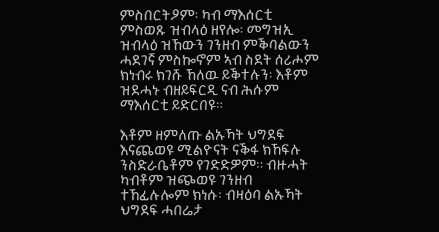ምስበርትዖም፡ ካብ ማእሰርቲ ምስወጹ ዝብላዕ ዘየሎ፡ መግዝኢ ዝብላዕ ዝኸውን ገንዘብ ምቕባልውን ሓደገኛ ምስኰኖም ኣብ ስደት ሰሪሖም ክነብሩ ክገሹ ኸለዉ ይቕተሉን፡ እቶም ዝደሓኑ ብዘይፍርዲ ናብ ሕሱም ማእሰርቲ ይድርበዩ።

እቶም ዘምለጡ ልኡኻት ህግደፍ እናጨወዩ ሚልዮናት ናቕፋ ክኸፍሉ ንስድራቤቶም የገድድዎም። ብዙሓት ካብቶም ዝጭወዩ ገንዘብ ተኸፊሉሎም ክነሱ፡ ብዛዕባ ልኡኻት ህግደፍ ሓበሬታ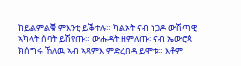ከይልምልቑ ምእንቲ ይቕተሉ። ካልኦት ናብ ነጋዶ ውሽጣዊ ኣካላት ሰባት ይሽየጡ። ውሑዳት ዘምለጡ፡ ናብ ኤውሮጳ ክሰግሩ ኸለዉ ኣብ ኣጻምእ ምድረበዳ ይሞቱ። እቶም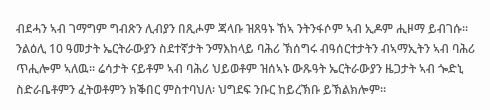ብደሓን ኣብ ገማግም ግብጽን ሊብያን በጺሖም ጃላቡ ዝጸዓኑ ኸኣ ንትንፋሶም ኣብ ኢዶም ሒዞማ ይብገሱ። ንልዕሊ 10 ዓመታት ኤርትራውያን ስደተኛታት ንማእከላይ ባሕሪ ኽሰግሩ ብዓሰርተታትን ብኣማኢትን ኣብ ባሕሪ ጥሒሎም ኣለዉ። ሬሳታት ናይቶም ኣብ ባሕሪ ህይወቶም ዝሰኣኑ ውጹዓት ኤርትራውያን ዜጋታት ኣብ ጐድኒ ስድራቤቶምን ፈትወቶምን ክቕበር ምስተባህለ፡ ህግደፍ ንቡር ከይረኽቡ ይኽልክሎም።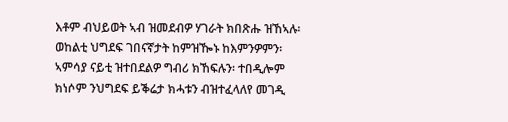እቶም ብህይወት ኣብ ዝመደብዎ ሃገራት ክበጽሑ ዝኸኣሉ፡ ወከልቲ ህግደፍ ገበናኛታት ከምዝዀኑ ከእምንዎምን፡ ኣምሳያ ናይቲ ዝተበደልዎ ግብሪ ክኸፍሉን፡ ተበዲሎም ክነሶም ንህግደፍ ይቕሬታ ክሓቱን ብዝተፈላለየ መገዲ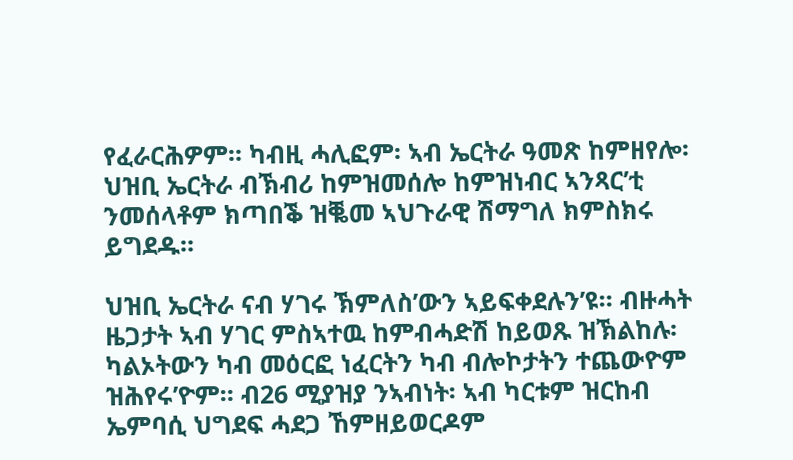የፈራርሕዎም። ካብዚ ሓሊፎም፡ ኣብ ኤርትራ ዓመጽ ከምዘየሎ፡ ህዝቢ ኤርትራ ብኽብሪ ከምዝመሰሎ ከምዝነብር ኣንጻር’ቲ ንመሰላቶም ክጣበቕ ዝቘመ ኣህጉራዊ ሽማግለ ክምስክሩ ይግደዱ።

ህዝቢ ኤርትራ ናብ ሃገሩ ኽምለስ’ውን ኣይፍቀደሉን’ዩ። ብዙሓት ዜጋታት ኣብ ሃገር ምስኣተዉ ከምብሓድሽ ከይወጹ ዝኽልከሉ፡ ካልኦትውን ካብ መዕርፎ ነፈርትን ካብ ብሎኮታትን ተጨውዮም ዝሕየሩ’ዮም። ብ26 ሚያዝያ ንኣብነት፡ ኣብ ካርቱም ዝርከብ ኤምባሲ ህግደፍ ሓደጋ ኸምዘይወርዶም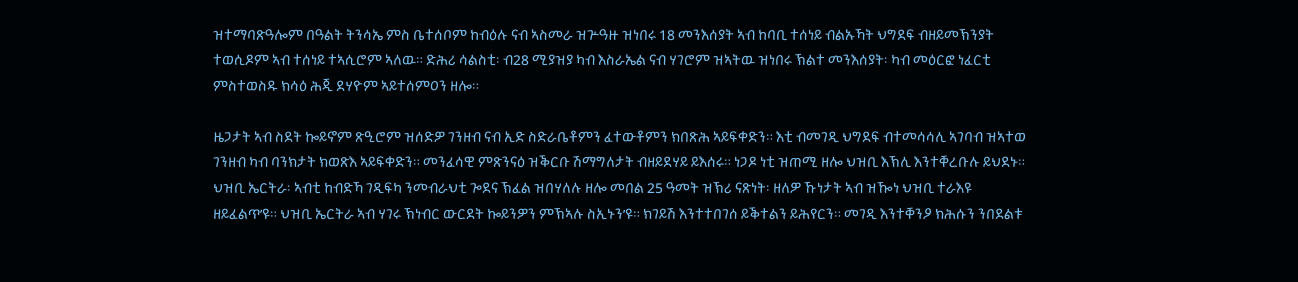ዝተማባጽዓሎም በዓልት ትንሳኤ ምስ ቤተሰቦም ከብዕሉ ናብ ኣስመራ ዝጕዓዙ ዝነበሩ 18 መንእሰያት ኣብ ከባቢ ተሰነይ ብልኡኻት ህግደፍ ብዘይመኽንያት ተወሲዶም ኣብ ተሰነይ ተኣሲሮም ኣለዉ። ድሕሪ ሳልስቲ፡ ብ28 ሚያዝያ ካብ እስራኤል ናብ ሃገሮም ዝኣትዉ ዝነበሩ ኽልተ መንእሰያት፡ ካብ መዕርፎ ነፈርቲ ምስተወስዱ ክሳዕ ሕጂ ደሃዮም ኣይተሰምዐን ዘሎ።

ዜጋታት ኣብ ስደት ኰይኖም ጽዒሮም ዝሰድዎ ገንዘብ ናብ ኢድ ስድራቤቶምን ፈተውቶምን ክበጽሕ ኣይፍቀድን። እቲ ብመገዲ ህግደፍ ብተመሳሳሊ ኣገባብ ዝኣተወ ገንዘብ ካብ ባንክታት ክወጽእ ኣይፍቀድን። መንፈሳዊ ምጽንናዕ ዝቕርቡ ሽማግለታት ብዘይደሃይ ይእሰሩ። ነጋዶ ነቲ ዝጠሚ ዘሎ ህዝቢ እኽሊ እንተቐረቡሉ ይህደኑ። ህዝቢ ኤርትራ፡ ኣብቲ ከብድኻ ገዲፍካ ንመብራህቲ ጐደና ኽፈል ዝበሃለሉ ዘሎ መበል 25 ዓመት ዝኽሪ ናጽነት፡ ዘለዎ ኹነታት ኣብ ዝዀነ ህዝቢ ተራእዩ ዘይፈልጥ’ዩ። ህዝቢ ኤርትራ ኣብ ሃገሩ ኽነብር ውርደት ኰይንዎን ምኽኣሉ ስኢኑን’ዩ። ክገይሽ እንተተበገሰ ይቕተልን ይሕየርን። መገዲ እንተቐንዖ ክሕሱን ንበደልቱ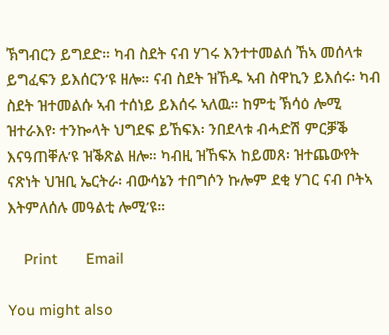ኽግብርን ይግደድ። ካብ ስደት ናብ ሃገሩ እንተተመልሰ ኸኣ መሰላቱ ይግፈፍን ይእሰርን’ዩ ዘሎ። ናብ ስደት ዝኸዱ ኣብ ስዋኪን ይእሰሩ፡ ካብ ስደት ዝተመልሱ ኣብ ተሰነይ ይእሰሩ ኣለዉ። ከምቲ ኽሳዕ ሎሚ ዝተራእየ፡ ተንኰላት ህግደፍ ይኸፍእ፡ ንበደላቱ ብሓድሽ ምርቓቕ እናዓጠቐሉ’ዩ ዝቕጽል ዘሎ። ካብዚ ዝኸፍአ ከይመጸ፡ ዝተጨውየት ናጽነት ህዝቢ ኤርትራ፡ ብውሳኔን ተበግሶን ኩሎም ደቂ ሃገር ናብ ቦትኣ እትምለሰሉ መዓልቲ ሎሚ’ዩ።

    Print       Email

You might also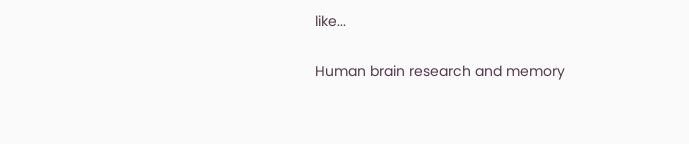like...

Human brain research and memory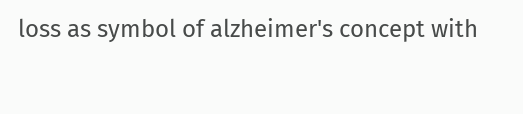loss as symbol of alzheimer's concept with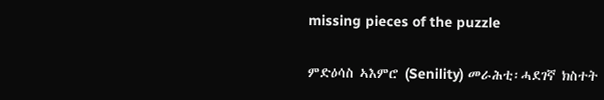missing pieces of the puzzle

ምድዕሳስ ኣእምሮ (Senility) መራሕቲ፡ሓደገኛ ክስተት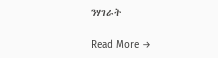ንሃገራት

Read More →